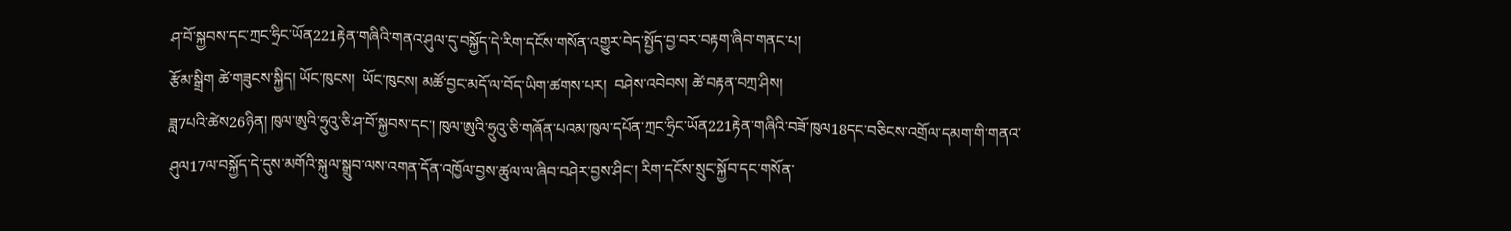ཤ་བོ་སྐྱབས་དང་ཀྲང་ཧྲིང་ཡོན221རྟེན་གཞིའི་གནའ་ཤུལ་དུ་བསྐྱོད་དེ་རིག་དངོས་གསོན་འགྱུར་བེད་སྤྱོད་བྱ་བར་བརྟག་ཞིབ་གནང་པ།
རྩོམ་སྒྲིག ཚེ་གཟུངས་སྐྱིད། ཡོང་ཁུངས།  ཡོང་ཁུངས། མཚོ་བྱང་མདོ་ལ་བོད་ཡིག་ཚགས་པར།  བཤེས་འབེབས། ཚེ་བརྟན་བཀྲ་ཤིས།
ཟླ7པའི་ཚེས26ཉིན། ཁུལ་ཨུའི་ཧྲུའུ་ཅི་ཤ་བོ་སྐྱབས་དང་། ཁུལ་ཨུའི་ཧྲུའུ་ཅི་གཞོན་པའམ་ཁུལ་དཔོན་ཀྲང་ཧྲིང་ཡོན221རྟེན་གཞིའི་བཟོ་ཁུལ18དང་བཅིངས་འགྲོལ་དམག་གི་གནའ་ཤུལ17ལ་བསྐྱོད་དེ་དུས་མགོའི་སྐུལ་སྒྲུབ་ལས་འགན་དོན་འཁྱོལ་བྱས་ཚུལ་ལ་ཞིབ་བཤེར་བྱས་ཤིང་། རིག་དངོས་སྲུང་སྐྱོབ་དང་གསོན་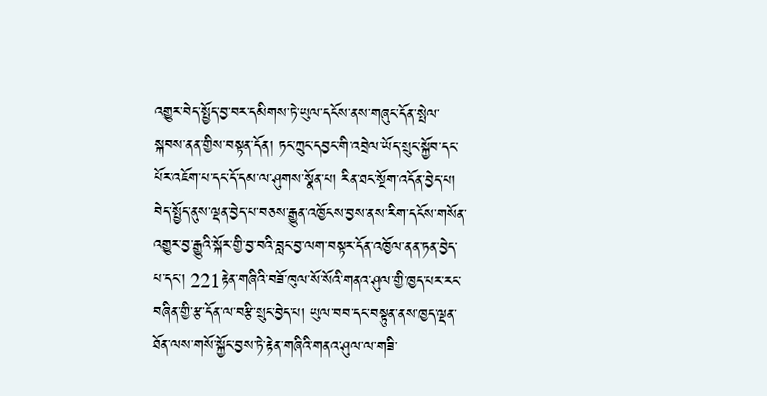འགྱུར་བེད་སྤྱོད་བྱ་བར་དམིགས་ཏེ་ཡུལ་དངོས་ནས་གཞུང་དོན་སྤེལ་སྐབས་ནན་གྱིས་བསྟན་དོན། ཏང་ཀྲུང་དབྱང་གི་འབྲེལ་ཡོད་སྲུང་སྐྱོབ་དང་པོར་འཇོག་པ་དང་དོ་དམ་ལ་ཤུགས་སྣོན་པ། རིན་ཐང་སྔོག་འདོན་བྱེད་པ། བེད་སྤྱོད་ནུས་ལྡན་བྱེད་པ་བཅས་རྒྱུན་འཁྱོངས་བྱས་ནས་རིག་དངོས་གསོན་འགྱུར་བྱ་རྒྱུའི་སྐོར་གྱི་བྱ་བའི་བླང་བྱ་ལག་བསྟར་དོན་འཁྱོལ་ནན་ཏན་བྱེད་པ་དང་། 221རྟེན་གཞིའི་བཟོ་ཁུལ་སོ་སོའི་གནའ་ཤུལ་གྱི་ཁྱད་པར་རང་བཞིན་གྱི་རྩ་དོན་ལ་བརྩི་སྲུང་བྱེད་པ། ཡུལ་བབ་དང་བསྟུན་ནས་ཁྱད་ལྡན་ཐོན་ལས་གསོ་སྐྱོང་བྱས་ཏེ་རྟེན་གཞིའི་གནའ་ཤུལ་ལ་གཟི་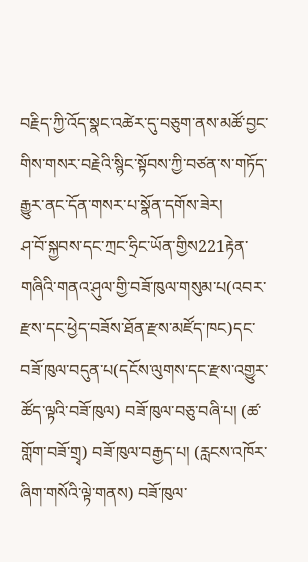བརྗིད་ཀྱི་འོད་སྣང་འཚེར་དུ་བཅུག་ནས་མཚོ་བྱང་གིས་གསར་བརྗེའི་སྙིང་སྟོབས་ཀྱི་བཙན་ས་གཏོད་རྒྱུར་ནང་དོན་གསར་པ་སྣོན་དགོས་ཟེར།
ཤ་བོ་སྐྱབས་དང་ཀྲང་ཧྲིང་ཡོན་གྱིས221རྟེན་གཞིའི་གནའ་ཤུལ་གྱི་བཟོ་ཁུལ་གསུམ་པ(འབར་རྫས་དང་ཕྱེད་བཟོས་ཐོན་རྫས་མཛོད་ཁང)དང་བཟོ་ཁུལ་བདུན་པ(དངོས་ལུགས་དང་རྫས་འགྱུར་ཚོད་ལྟའི་བཟོ་ཁུལ) བཟོ་ཁུལ་བཅུ་བཞི་པ། (ཚ་གློག་བཟོ་གྲྭ) བཟོ་ཁུལ་བརྒྱད་པ། (རླངས་འཁོར་ཞིག་གསོའི་ལྟེ་གནས) བཟོ་ཁུལ་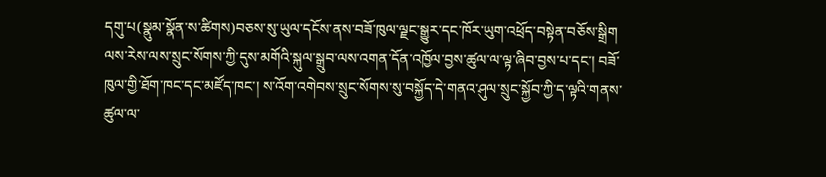དགུ་པ(སྣུམ་སྣོན་ས་ཚིགས)བཅས་སུ་ཡུལ་དངོས་ནས་བཟོ་ཁུལ་ལྗང་སྒྱུར་དང་ཁོར་ཡུག་འཕྲོད་བསྟེན་བཅོས་སྒྲིག ལས་རེས་ལས་སྲུང་སོགས་ཀྱི་དུས་མགོའི་སྐུལ་སྒྲུབ་ལས་འགན་དོན་འཁྱོལ་བྱས་ཚུལ་ལ་ལྟ་ཞིབ་བྱས་པ་དང་། བཟོ་ཁུལ་གྱི་ཐོག་ཁང་དང་མཛོད་ཁང་། ས་འོག་འགེབས་སྲུང་སོགས་སུ་བསྐྱོད་དེ་གནའ་ཤུལ་སྲུང་སྐྱོབ་ཀྱི་ད་ལྟའི་གནས་ཚུལ་ལ་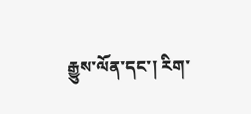རྒྱུས་ལོན་དང་། རིག་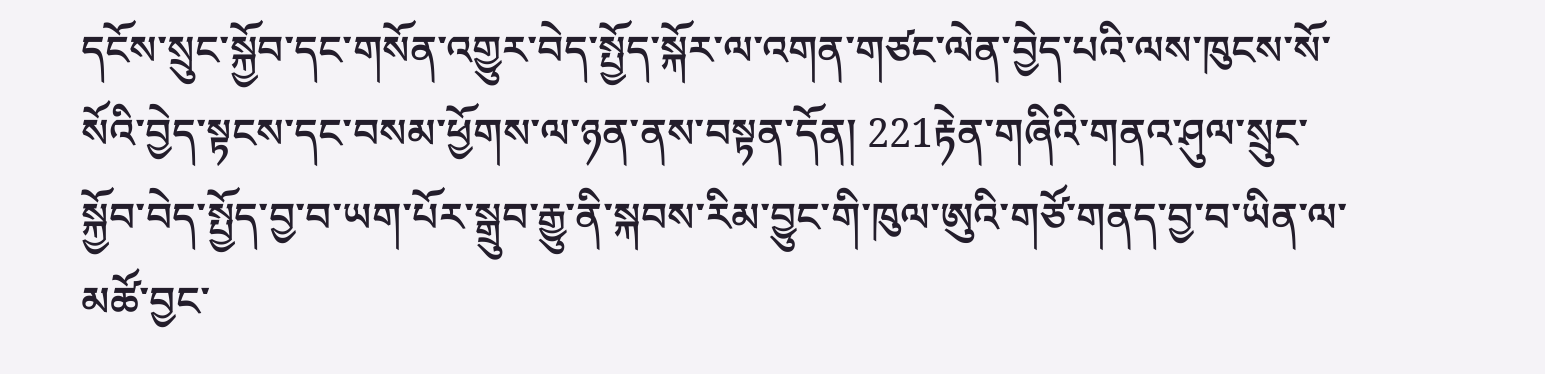དངོས་སྲུང་སྐྱོབ་དང་གསོན་འགྱུར་བེད་སྤྱོད་སྐོར་ལ་འགན་གཙང་ལེན་བྱེད་པའི་ལས་ཁུངས་སོ་སོའི་བྱེད་སྟངས་དང་བསམ་ཕྱོགས་ལ་ཉན་ནས་བསྟན་དོན། 221རྟེན་གཞིའི་གནའ་ཤུལ་སྲུང་སྐྱོབ་བེད་སྤྱོད་བྱ་བ་ཡག་པོར་སྒྲུབ་རྒྱུ་ནི་སྐབས་རིམ་བྱུང་གི་ཁུལ་ཨུའི་གཙོ་གནད་བྱ་བ་ཡིན་ལ་མཚོ་བྱང་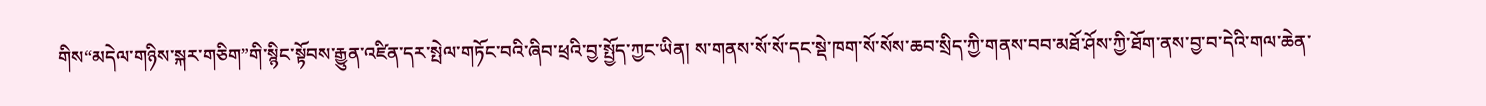གིས“མདེལ་གཉིས་སྐར་གཅིག”གི་སྙིང་སྟོབས་རྒྱུན་འཛིན་དར་སྤེལ་གཏོང་བའི་ཞིབ་ཕྲའི་བྱ་སྤྱོད་ཀྱང་ཡིན། ས་གནས་སོ་སོ་དང་སྡེ་ཁག་སོ་སོས་ཆབ་སྲིད་ཀྱི་གནས་བབ་མཐོ་ཤོས་ཀྱི་ཐོག་ནས་བྱ་བ་དེའི་གལ་ཆེན་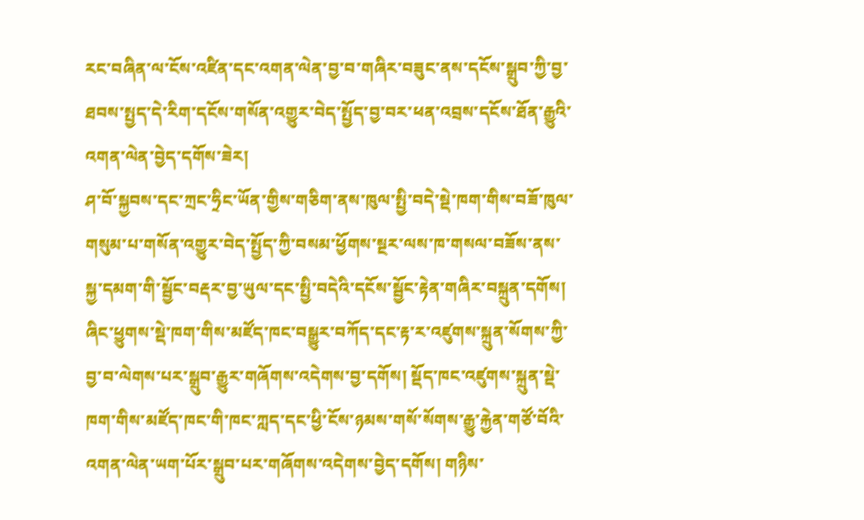རང་བཞིན་ལ་ངོས་འཛིན་དང་འགན་ལེན་བྱ་བ་གཞིར་བཟུང་ནས་དངོས་སྒྲུབ་ཀྱི་བྱ་ཐབས་སྤྱད་དེ་རིག་དངོས་གསོན་འགྱུར་བེད་སྤྱོད་བྱ་བར་ཕན་འབྲས་དངོས་ཐོན་རྒྱུའི་འགན་ལེན་བྱེད་དགོས་ཟེར།
ཤ་བོ་སྐྱབས་དང་ཀྲང་ཧྲིང་ཡོན་གྱིས་གཅིག་ནས་ཁུལ་སྤྱི་བདེ་སྡེ་ཁག་གིས་བཟོ་ཁུལ་གསུམ་པ་གསོན་འགྱུར་བེད་སྤྱོད་ཀྱི་བསམ་ཕྱོགས་སྔར་ལས་ཁ་གསལ་བཟོས་ནས་སྐྱ་དམག་གི་སྦྱོང་བརྡར་བྱ་ཡུལ་དང་སྤྱི་བདེའི་དངོས་སྦྱོང་རྟེན་གཞིར་བསྐྲུན་དགོས། ཞིང་ཕྱུགས་སྡེ་ཁག་གིས་མཛོད་ཁང་བསྒྱུར་བཀོད་དང་རྟ་ར་འཛུགས་སྐྲུན་སོགས་ཀྱི་བྱ་བ་ལེགས་པར་སྒྲུབ་རྒྱུར་གཞོགས་འདེགས་བྱ་དགོས། སྡོད་ཁང་འཛུགས་སྐྲུན་སྡེ་ཁག་གིས་མཛོད་ཁང་གི་ཁང་ཀླད་དང་ཕྱི་ངོས་ཉམས་གསོ་སོགས་རྒྱུ་རྐྱེན་གཙོ་བོའི་འགན་ལེན་ཡག་པོར་སྒྲུབ་པར་གཞོགས་འདེགས་བྱེད་དགོས། གཉིས་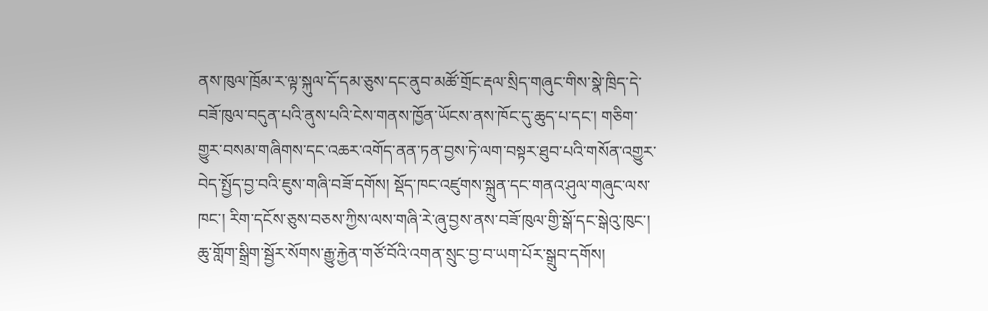ནས་ཁུལ་ཁྲོམ་ར་ལྟ་སྐུལ་དོ་དམ་ཅུས་དང་ནུབ་མཚོ་གྲོང་རྡལ་སྲིད་གཞུང་གིས་སྣེ་ཁྲིད་དེ་བཟོ་ཁུལ་བདུན་པའི་ནུས་པའི་ངེས་གནས་ཁྱོན་ཡོངས་ནས་ཁོང་དུ་ཆུད་པ་དང་། གཅིག་གྱུར་བསམ་གཞིགས་དང་འཆར་འགོད་ནན་ཏན་བྱས་ཏེ་ལག་བསྟར་ཐུབ་པའི་གསོན་འགྱུར་བེད་སྤྱོད་བྱ་བའི་ཇུས་གཞི་བཟོ་དགོས། སྡོད་ཁང་འཛུགས་སྐྲུན་དང་གནའ་ཤུལ་གཞུང་ལས་ཁང་། རིག་དངོས་ཅུས་བཅས་ཀྱིས་ལས་གཞི་རེ་ཞུ་བྱས་ནས་བཟོ་ཁུལ་གྱི་སྒོ་དང་སྒེའུ་ཁུང་། ཆུ་གློག་སྒྲིག་སྦྱོར་སོགས་རྒྱུ་རྐྱེན་གཙོ་བོའི་འགན་སྲུང་བྱ་བ་ཡག་པོར་སྒྲུབ་དགོས།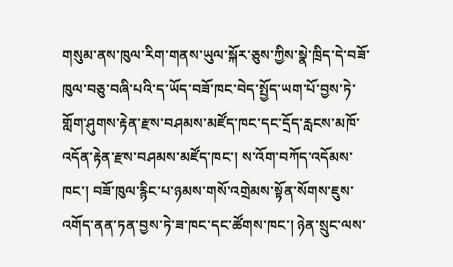གསུམ་ནས་ཁུལ་རིག་གནས་ཡུལ་སྐོར་ཅུས་ཀྱིས་སྣེ་ཁྲིད་དེ་བཟོ་ཁུལ་བཅུ་བཞི་པའི་ད་ཡོད་བཟོ་ཁང་བེད་སྤྱོད་ཡག་པོ་བྱས་ཏེ་གློག་ཤུགས་རྟེན་རྫས་བཤམས་མཛོད་ཁང་དང་དྲོད་རླངས་མཁོ་འདོན་རྟེན་རྫས་བཤམས་མཛོད་ཁང་། ས་འོག་བཀོད་འདོམས་ཁང་། བཟོ་ཁུལ་རྙིང་པ་ཉམས་གསོ་འགྲེམས་སྟོན་སོགས་ཇུས་འགོད་ནན་ཏན་བྱས་ཏེ་ཟ་ཁང་དང་ཚོགས་ཁང་། ཉེན་སྲུང་ལས་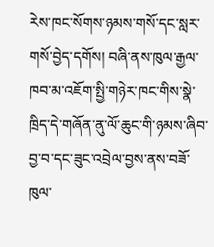རེས་ཁང་སོགས་ཉམས་གསོ་དང་སླར་གསོ་བྱེད་དགོས། བཞི་ནས་ཁུལ་རྒྱལ་ཁབ་མ་འཇོག་སྤྱི་གཉེར་ཁང་གིས་སྣེ་ཁྲིད་དེ་གཞོན་ནུ་ལོ་ཆུང་གི་ཉམས་ཞིབ་བྱ་བ་དང་ཟུང་འབྲེལ་བྱས་ནས་བཟོ་ཁུལ་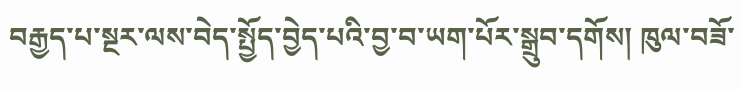བརྒྱད་པ་སྔར་ལས་བེད་སྤྱོད་བྱེད་པའི་བྱ་བ་ཡག་པོར་སྒྲུབ་དགོས། ཁུལ་བཟོ་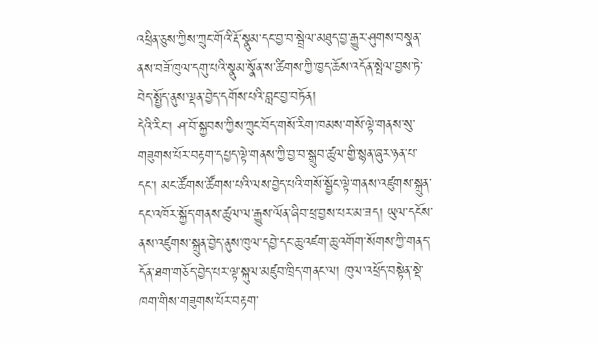འཕྲིན་ཅུས་ཀྱིས་ཀྲུང་གོའི་རྡོ་སྣུམ་དང་བྱ་བ་སྦྲེལ་མཐུད་བྱ་རྒྱུར་ཤུགས་བསྣན་ནས་བཟོ་ཁུལ་དགུ་པའི་སྣུམ་སྣོན་ས་ཚིགས་ཀྱི་ཁྱད་ཆོས་འདོན་སྤེལ་བྱས་ཏེ་བེད་སྤྱོད་ནུས་ལྡན་བྱེད་དགོས་པའི་བླང་བྱ་བཏོན།
དེའི་རིང་། ཤ་བོ་སྐྱབས་ཀྱིས་ཀྲུང་བོད་གསོ་རིག་ཁམས་གསོ་ལྟེ་གནས་སུ་གཟུགས་པོར་བརྟག་དཔྱད་ལྟེ་གནས་ཀྱི་བྱ་བ་སྒྲུབ་ཚུལ་གྱི་སྙན་ཞུར་ཉན་པ་དང་། མང་ཚོགས་ཚོགས་པའི་ལས་བྱེད་པའི་གསོ་སྦྱོང་ལྟེ་གནས་འཛུགས་སྐྲུན་དང་འཁོར་སྐྱོད་གནས་ཚུལ་ལ་རྒྱུས་ལོན་ཞིབ་ཕྲ་བྱས་པར་མ་ཟད། ཡུལ་དངོས་ནས་འཛུགས་སྐྲུན་བྱེད་ནུས་ཁུལ་དབྱེ་དང་ཆུ་འཛག་ཆུ་འགོག་སོགས་ཀྱི་གནད་དོན་ཐག་གཅོད་བྱེད་པར་ལྟ་སྐུལ་མཛུབ་ཁྲིད་གནང་ལ། ཁུལ་འཕྲོད་བསྟེན་སྡེ་ཁག་གིས་གཟུགས་པོར་བརྟག་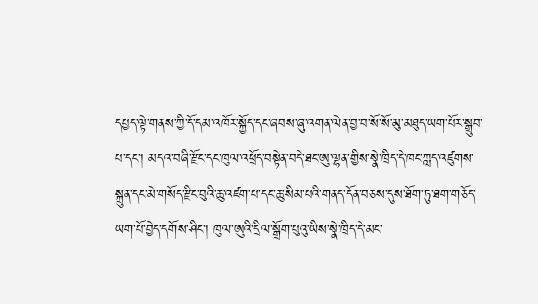དཔྱད་ལྟེ་གནས་ཀྱི་དོ་དམ་འཁོར་སྐྱོད་དང་ཞབས་ཞུ་འགན་ལེན་བྱ་བ་སོ་སོ་མུ་མཐུད་ཡག་པོར་སྒྲུབ་པ་དང་། མདའ་བཞི་རྫོང་དང་ཁུལ་འཕྲོད་བསྟེན་བདེ་ཐང་ཨུ་ལྷན་གྱིས་སྣེ་ཁྲིད་དེ་ཁང་ཀླད་འཛུགས་སྐྲུན་དང་མེ་གསོད་རྫིང་བུའི་ཆུ་འཛག་པ་དང་ཆུ་སིམ་པའི་གནད་དོན་བཅས་དུས་ཐོག་ཏུ་ཐག་གཅོད་ཡག་པོ་བྱེད་དགོས་ཤིང་། ཁུལ་ཨུའི་དྲིལ་སྒྲོག་པུའུ་ཡིས་སྣེ་ཁྲིད་དེ་མང་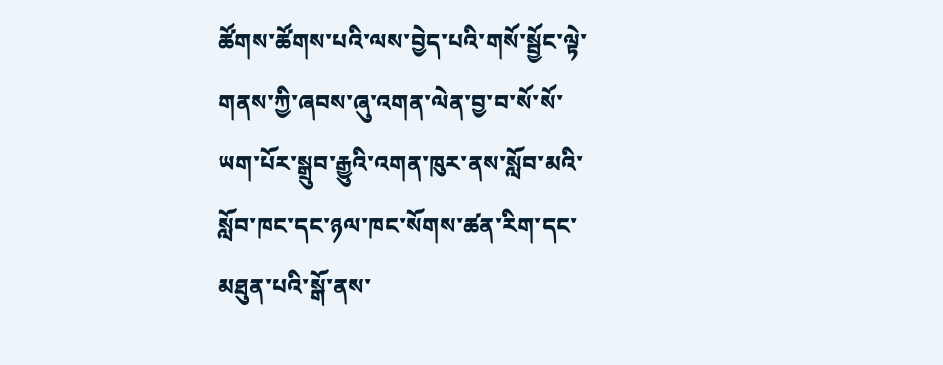ཚོགས་ཚོགས་པའི་ལས་བྱེད་པའི་གསོ་སྦྱོང་ལྟེ་གནས་ཀྱི་ཞབས་ཞུ་འགན་ལེན་བྱ་བ་སོ་སོ་ཡག་པོར་སྒྲུབ་རྒྱུའི་འགན་ཁུར་ནས་སློབ་མའི་སློབ་ཁང་དང་ཉལ་ཁང་སོགས་ཚན་རིག་དང་མཐུན་པའི་སྒོ་ནས་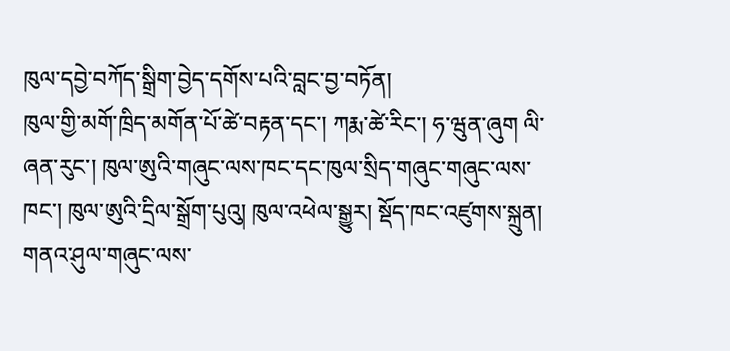ཁུལ་དབྱེ་བཀོད་སྒྲིག་བྱེད་དགོས་པའི་བླང་བྱ་བཏོན།
ཁུལ་གྱི་མགོ་ཁྲིད་མགོན་པོ་ཚེ་བརྟན་དང་། ཀརྨ་ཚེ་རིང་། ཧ་ཝུན་ཞུག ལི་ཞན་རུང་། ཁུལ་ཨུའི་གཞུང་ལས་ཁང་དང་ཁུལ་སྲིད་གཞུང་གཞུང་ལས་ཁང་། ཁུལ་ཨུའི་དྲིལ་སྒྲོག་པུའུ། ཁུལ་འཕེལ་སྒྱུར། སྡོད་ཁང་འཛུགས་སྐྲུན། གནའ་ཤུལ་གཞུང་ལས་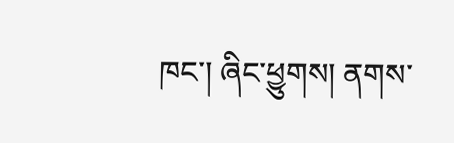ཁང་། ཞིང་ཕྱུགས། ནགས་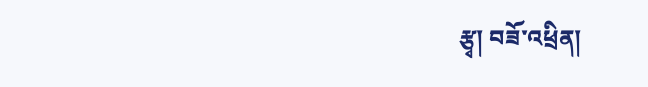རྩྭ། བཟོ་འཕྲིན།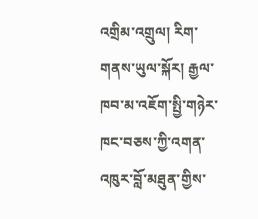འགྲིམ་འགྲུལ། རིག་གནས་ཡུལ་སྐོར། རྒྱལ་ཁབ་མ་འཇོག་སྤྱི་གཉེར་ཁང་བཅས་ཀྱི་འགན་འཁུར་བློ་མཐུན་གྱིས་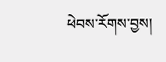ཕེབས་རོགས་བྱས།